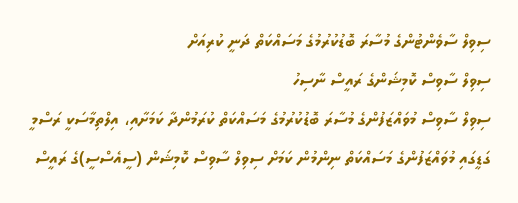ސިވިލް ސާވެންޓުންގެ މުސާރަ ބޮޑުކުރުމުގެ މަސައްކަތް ދަނީ ކުރިއަށް
ސިވިލް ސާވިސް ކޮމިޝަންގެ ރައީސް ނާސިހު
ސިވިލް ސާވިސް މުވައްޒަފުންގެ މުސާރަ ބޮޑުކުރުމުގެ މަސައްކަތް ކުރަމުންދާ ކަމަށާއި، އިލްތިމާސަކީ ރަސްމީ ގަޑީގައި މުވައްޒަފުންގެ މަސައްކަތް ނިންމުން ކަމަށް ސިވިލް ސާވިސް ކޮމިޝަން (ސީއެސްސީ)ގެ ރައީސް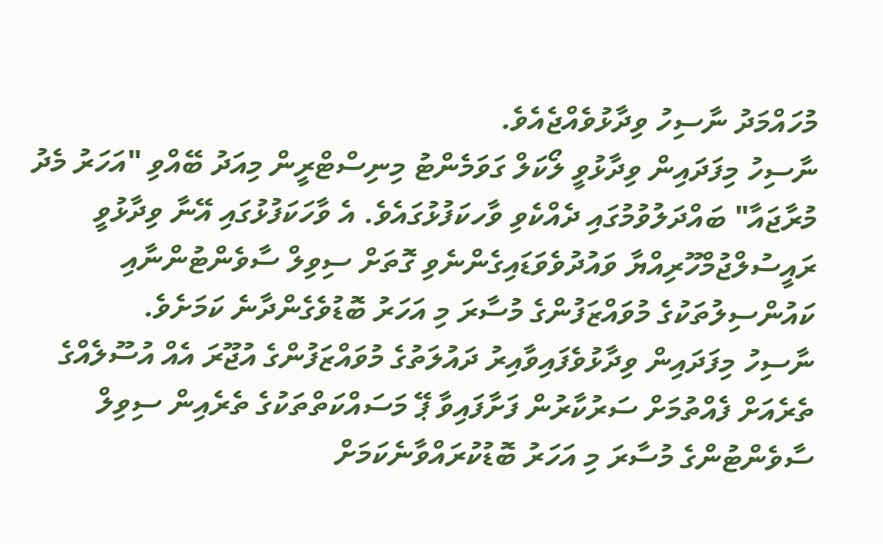މުހައްމަދު ނާސިހު ވިދާޅުވެއްޖެއެވެ.
ނާސިހު މިފަދައިން ވިދާޅުވީ ލޯކަލް ގަވަމެންޓު މިނިސްޓްރީން މިއަދު ބޭއްވި "އަހަރު މެދު މުރާޖައާ" ބައްދަލުވުމުގައި ދެއްކެވި ވާހކަފުޅުގައެވެ. އެ ވާހަކަފުޅުގައި އޭނާ ވިދާޅުވީ ރައީސުލްޖުމްހޫރިއްޔާ ވައުދުވެވަޑައިގެންނެވި ގޮތަށް ސިވިލް ސާވެންޓުންނާއި ކައުންސިލުތަކުގެ މުވައްޒަފުންގެ މުސާރަ މި އަހަރު ބޮޑުވެގެންދާނެ ކަމަށެވެ.
ނާސިހު މިފަދައިން ވިދާޅުވެފައިވާއިރު ދައުލަތުގެ މުވައްޒަފުންގެ އުޖޫރަ އެއް އުސޫލެއްގެ ތެރެއަށް ފެއްތުމަށް ސަރުކާރުން ފަށާފައިވާ ޕޭ މަސައްކަތްތަކުގެ ތެރެއިން ސިވިލް ސާވެންޓުންގެ މުސާރަ މި އަހަރު ބޮޑުކުރައްވާނެކަމަށް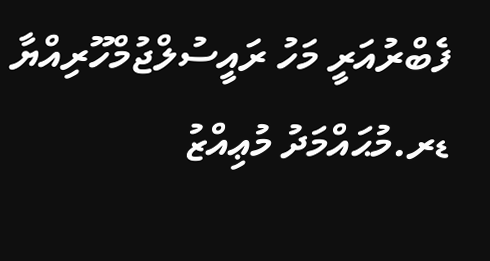ފެބްރުއަރީ މަހު ރައީސުލްޖުމްހޫރިއްޔާ ޑރ.މުޙައްމަދު މުޢިއްޒު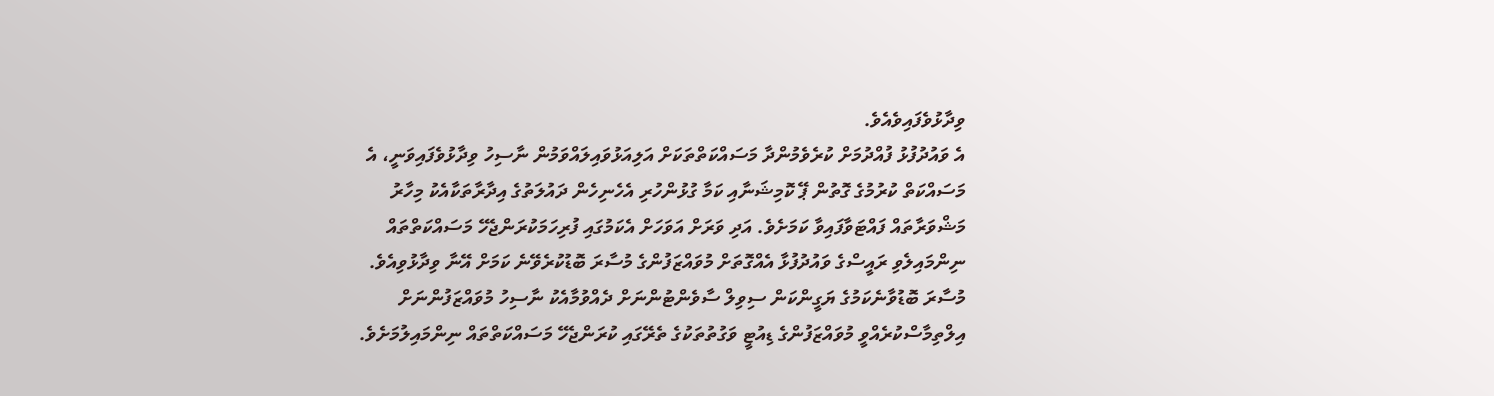ވިދާޅުވެފައިވެއެވެ.
އެ ވައުދުފުޅު ފުއްދުމަށް ކުރެވެމުންދާ މަސައްކަތްތަކަށް އަލިއަޅުވައިލައްވަމުން ނާސިހު ވިދާޅުވެފައިވަނީ، އެ މަސައްކަތް ކުރުމުގެ ގޮތުން ޕޭ ކޮމިޝަނާއި ކަމާ ގުޅުންހުރި އެހެނިހެން ދައުލަތުގެ އިދާރާތަކާއެކު މިހާރު މަޝްވަރާތައް ފައްޓަވާފައިވާ ކަމަށެވެ. އަދި ވަރަށް އަވަހަށް އެކަމުގައި ފުރިހަމަކުރަންޖެހޭ މަސައްކަތްތައް ނިންމައިލެވި ރައީސްގެ ވައުދުފުޅާ އެއްގޮތަށް މުވައްޒަފުންގެ މުސާރަ ބޮޑުކުރެވޭނެ ކަމަށް އޭނާ ވިދާޅުވިއެވެ.
މުސާރަ ބޮޑުވާނެކަމުގެ ޔަގީންކަން ސިވިލް ސާވެންޓުންނަށް ދެއްވުމާއެކު ނާސިހު މުވައްޒަފުންނަށް އިލްތިމާސްކުރެއްވީ މުވައްޒަފުންގެ ޑިއުޓީ ވަގުތުތަކުގެ ތެރޭގައި ކުރަންޖެހޭ މަސައްކަތްތައް ނިންމައިލުމަށެވެ.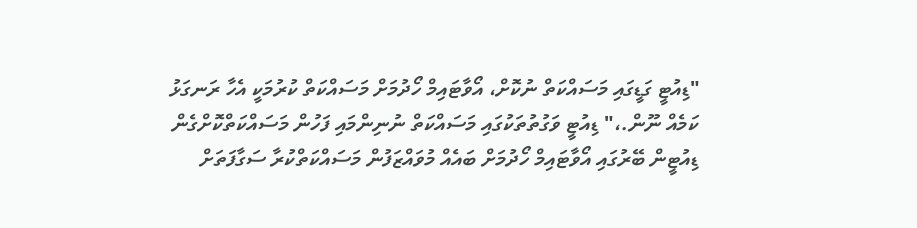"ޑިއުޓީ ގަޑީގައި މަސައްކަތް ނުކޮށް، އޯވާޓައިމް ހޯދުމަށް މަސައްކަތް ކުރުމަކީ އެހާ ރަނގަޅު ކަމެއް ނޫން.،" ޑިއުޓީ ވަގުތުތަކުގައި މަސައްކަތް ނުނިންމައި ފަހުން މަސައްކަތްކޮށްގެން ޑިއުޓީން ބޭރުގައި އޯވާޓައިމް ހޯދުމަށް ބައެއް މުވައްޒަފުން މަސައްކަތްކުރާ ސަގާފަތަށް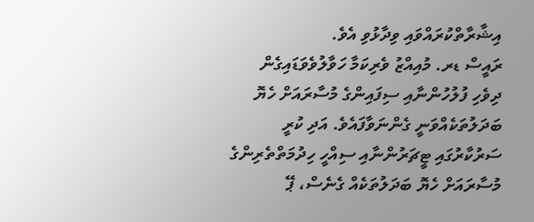އިޝާރާތްކުރައްވައި ވިދާޅުވި އެވެ.
ރައީސް ޑރ. މުއިއްޒު ވެރިކަމާ ހަވާލުވެވަޑައިގެން ދިވެހި ފުލުހުންނާއި ސިފައިންގެ މުސާރައަށް ހެޔޮ ބަދަލުތަކެއްވަނީ ގެންނަވާފައެވެ. އަދި ކުރީ ސަރުކާރުގައި ޓީޗަރުންނާއި ސިއްހީ ހިދުމަތްތެރިންގެ މުސާރައަށް ހެޔޮ ބަދަލުތަކެއް ގެނެސް، ޕޭ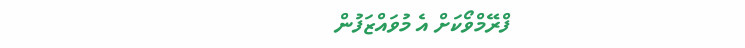ފްރޭމްވޯކަށް އެ މުވައްޒަފުން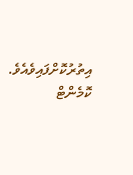އިތުރުކޮށްފައިވެއެވެ.
ކޮމެންޓް